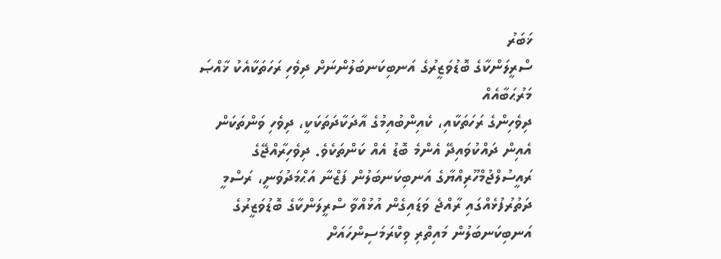ޚަބަރު
ސްރީލަންކާގެ ބޮޑުވަޒީރުގެ އަނބިކަނބަލުންނަށް ދިވެހި ރަހަތަކާއެކު ޚާއްޞަ މަރުޙަބާއެއް
ދިވެހިންގެ ރަހަތަކާއި، ކެއިންބުއިމުގެ އާދަކާދަތަކަކީ، ދިވެހި ވަންތަކަން އެއިން ދައްކުވައިދޭ އެންމެ ބޮޑު އެއް ކަންތަކެވެ. ދިވެހިރާއްޖޭގެ ރައީސުލްޖުމްހޫރިއްޔާގެ އަނބިކަނބަލުން ފަޒްނާ އަޙްމަދުވަނީ، ރަސްމީ ދަތުރުފުޅެއްގައި ރާއްޖެ ވަޑައިގެން އުޅުއްވާ ސްރީލަންކާގެ ބޮޑުވަޒީރުގެ އަނބިކަނބަލުން މައިތްރި ވިކްރަމަސިންހައަށް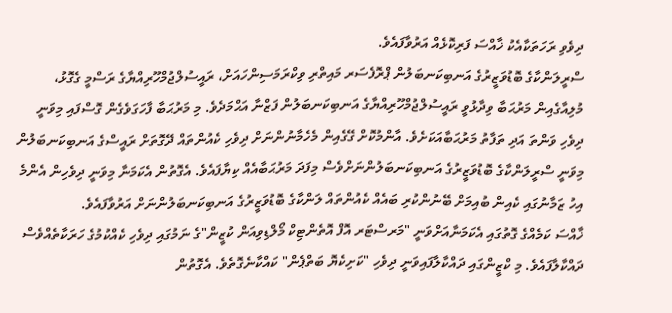ދިވެވި ރަހަތަކާއެކު ޚާއްސަ ފަރިކޮޅެއް އަރުވާފައެވެ.
ސްރީލަންކާގެ ބޮޑުވަޒީރުގެ އަނބިކަނބަލުން ޕްރޮފެސަރ މައިތްރި ވިކްރަމަސިންހައަށް، ރައީސުލްޖުމްހޫރިއްޔާގެ ރަސްމީ ގެގޮޅު، މުލިއާގެއިން މަރުޙަބާ ވިދާޅުވީ ރައީސުލްޖުމްހޫރިއްޔާގެ އަނބިކަނބަލުން ފަޒްނާ އަޙްމަދެވެ. މި މަރުޙަބާ ފާހަގަވެގެން ގޮސްފައި މިވަނީ ދިވެހި ވަންތަ އަދި ތަފާތު މަރުޙަބާއަކަށެވެ. އާންމުކޮށް ގޭގެއިން މެހެމާނުންނަށް ދިވެހި ކެއުންތައް ދޭގޮތަށް ރައީސްގެ އަނބިކަނބަލުން މިވަނީ ސްރީލަންކާގެ ބޮޑުވަޒީރުގެ އަނބިކަނބަލުންނަށްވެސް މިފަދަ މަރުޙަބާއެއް ކިޔާފައެވެ. އެގޮތުން އެކަމަނާ މިވަނީ ދިވެހިން އެންމެ އިހު ޒަމާނުގައި ކެއިން ބުއިމަށް ބޭނުންކުރި ބައެއް ކެއުންތައް ލަންކާގެ ބޮޑުވަޒީރުގެ އަނބިކަނބަލުންނަށް އަރުވާފައެވެ.
ޚާއްސަ ކަމެއްގެ ގޮތުގައި އެކަމަނާއަށްވަނީ "މަރސްޓަރ އޮފް އޮތެންޓިކް މޯލްޑިވިއަން ކުޒީން"ގެ ނަމުގައި ދިވެހި ކެއްކުމުގެ ހަރަކާތެއްވެސް ދައްކާލާފައެވެ. މި ކްޒީންގައި ދައްކާލާފައިވަނީ ދިވެހި "ކަށިކެޔޮ ބަތްޕެން" ކައްކާނެގޮތެވެ. އެގޮތުން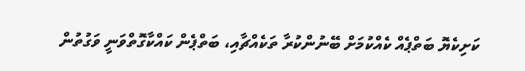ކަށިކެޔޮ ބަތްޕެއް ކެއްކުމަށް ބޭނުންކުރާ ތަކެއްޗާއި، ބަތްޕެން ކައްކާގޮތްވަނީ ވަގުތުން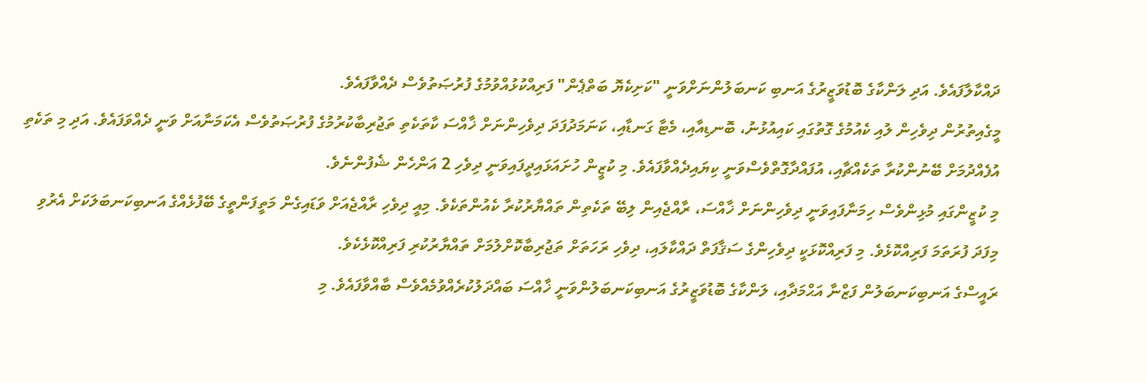ދައްކާލާފައެވެ. އަދި ލަންކާގެ ބޮޑުވަޒީރުގެ އަނބި ކަނބަލުންނަށްވަނީ "ކަށިކެޔޮ ބަތްޕެން" ފަރިއްކުޅުއްވުމުގެ ފުރުޞަތުވެސް ދެއްވާފައެވެ.
މީގެއިތުރުން ދިވެހިން ލުއި ކެއުމުގެ ގޮތުގައި ކައިއުޅުނު، ބޮނޑިއާއި، މެޓާ ގަނޑާއި، ކަނަމަދުފަދަ ދިވެހިންނަށް ޚާއްސަ ކާތަކެތި ތަޖުރިބާކުރުމުގެ ފުރުޞަތުވެސް އެކަމަނާއަށް ވަނީ ދެއްވަފައެވެ. އަދި މި ތަކެތި އުފެއްދުމަށް ބޭނުންކުރާ ތަކެއްޗާއި، އުފައްދާގޮތްވެސްވަނީ ކިޔައިދެއްވާފައެވެ. މި ކުޒީން ހުށައަޅައިދީފައިވަނީ ދިވެހި 2 އަންހެން ޝެފުންނެވެ.
މި ކުޒީންގައި މުޅިންވެސް ހިމަނާފައިވަނީ ދިވެހިންނަށް ޚާއްސަ، ރާއްޖެއިން ލިބޭ ތަކެތިން ތައްޔާރުކުރާ ކެއުންތަކެވެ. މިއީ ދިވެހި ރާއްޖެއަށް ވަޑައިގެން މަތީފަންތީގެ ބޭފުޅެއްގެ އަނބިކަނބަލަކަށް އެރުވި މިފަދަ ފުރަތަމަ ފަރިއްކޮޅެވެ. މި ފަރިއްކޮޅަކީ ދިވެހިންގެ ސަޤާފަތް ދައްކާލައި، ދިވެހި ރަހަތަށް ތަޖުރިބާކޮށްލުމަށް ތައްޔާރުކުރި ފަރިއްކޮޅެކެވެ.
ރައީސްގެ އަނބިކަނބަލުން ފަޒްނާ އަޙްމަދާއި، ލަންކާގެ ބޮޑުވަޒީރުގެ އަނބިކަނބަލުންވަނީ ޚާއްސަ ބައްދަލުކުރެއްވުމެއްވެސް ބާއްވާފައެވެ. މި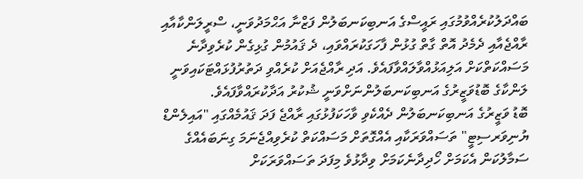ބައްދަލުކުރެއްވުމުގައި ރައީސްގެ އަނބިކަނބަލުން ފަޒްނާ އަޙްމަދުވަނީ، ސްރީލަންކާއާއި ރާއްޖެއާއި ދެމެދު އޮތް ގާތް ގުޅުން ފާހަގަކުރައްވައި، ދެ ޤައުމުން ގުޅިގެން ކުރެވިދާނެ މަސައްކަތްކަށް އަލިއަޅުއްވާލައްވާފައެވެ. އަދި ރާއްޖެއަށް ކުރެއްވި ދަތުރުފުޅައްޓަކައިވަނީ ލަންކާގެ ބޮޑުވަޒީރުގެ އަނބިކަނބަލުންނަށްވަނީ ޝުކުރު އަދާކުރައްވާފައެވެ.
ބޮޑު ވަޒީރުގެ އަނބިކަނބަލުން ދެއްކެވި ވާހަކަފުޅުގައި ރާއްޖެ ފަދަ ޤައުމެއްގައި "އައިލެންޑް ޔުނިވަރސިޓީ" ތަސައްވަރަކާއި އެއްގޮތަށް މަސައްކަތް ކުރެވިއްޖެނަމަ ގިނަބައެއްގެ ސަމާލުކަން އެކަމަށް ހޯދިދާނެކަމަށް ވިދާޅުވެ މިފަދަ ތަސައްވަރަކަށް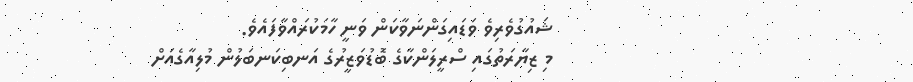ޝައުގުވެރިވެ ވަޑައިގަންނަވާކަން ވަނީ ހާމަކުރައްވާފައެވެ.
މި ޒިޔާރަތުގައި ސްރީލަންކާގެ ބޮޑުވަޒީރުގެ އަނބިކަނބަލުން މުލިއާގެއަށް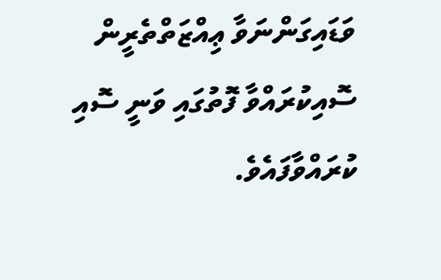ވަޑައިގަންނަވާ ޢިއްޒަތްތެރީން ސޮއިކުރައްވާ ފޮތުގައި ވަނީ ސޮއި ކުރައްވާފައެވެ.